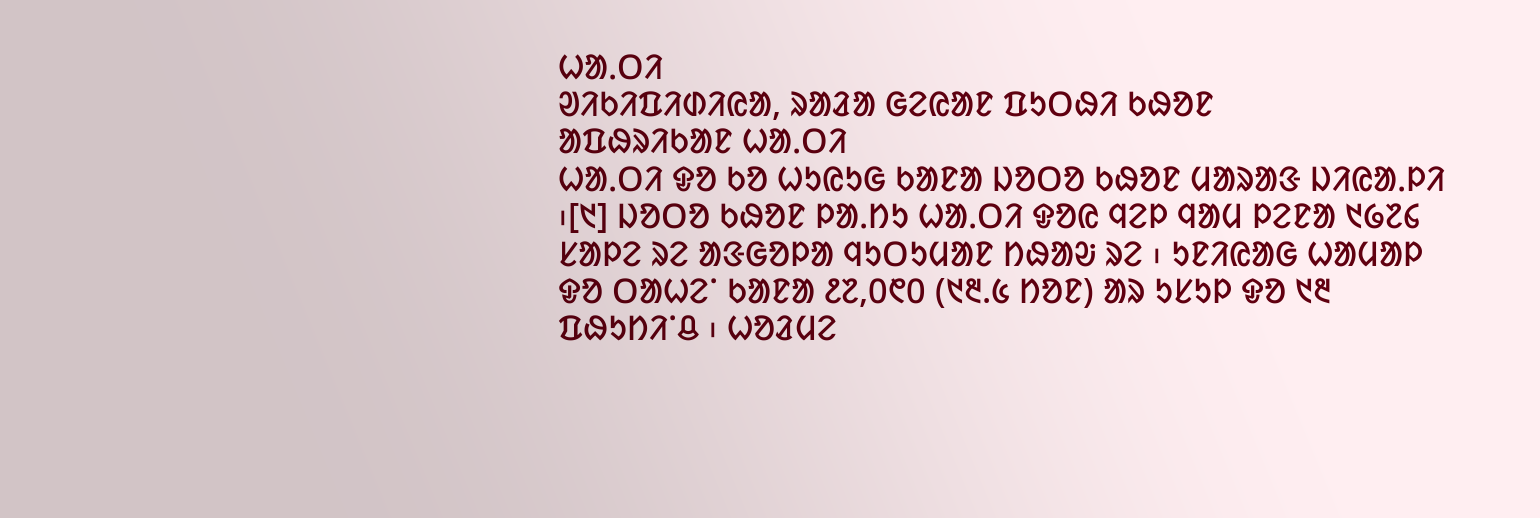ᱦᱟᱹᱛᱤ
ᱣᱤᱠᱤᱯᱤᱰᱤᱭᱟ, ᱨᱟᱲᱟ ᱜᱮᱭᱟᱱ ᱯᱩᱛᱷᱤ ᱠᱷᱚᱱ
ᱟᱯᱷᱨᱤᱠᱟᱱ ᱦᱟᱹᱛᱤ
ᱦᱟᱹᱛᱤ ᱫᱚ ᱠᱚ ᱦᱩᱭᱩᱜ ᱠᱟᱱᱟ ᱡᱚᱛᱚ ᱠᱷᱚᱱ ᱢᱟᱨᱟᱝ ᱡᱤᱭᱟᱹᱞᱤ ᱾[᱑] ᱡᱚᱛᱚ ᱠᱷᱚᱱ ᱞᱟᱹᱴᱩ ᱦᱟᱹᱛᱤ ᱫᱚᱭ ᱧᱮᱞ ᱧᱟᱢ ᱞᱮᱱᱟ ᱑᱙᱗᱔ ᱥᱟᱞᱮ ᱨᱮ ᱟᱝᱜᱚᱞᱟ ᱧᱩᱛᱩᱢᱟᱱ ᱴᱷᱟᱶ ᱨᱮ ᱾ ᱩᱱᱤᱭᱟᱜ ᱦᱟᱢᱟᱞ ᱫᱚ ᱛᱟᱦᱮᱸ ᱠᱟᱱᱟ ᱒᱗,᱐᱖᱐ (᱑᱓.᱕ ᱴᱚᱱ) ᱟᱨ ᱩᱥᱩᱞ ᱫᱚ ᱑᱓ ᱯᱷᱩᱴᱤᱸᱪ ᱾ ᱦᱚᱲᱢᱮ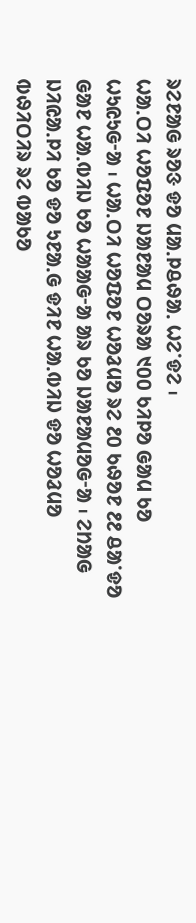ᱨᱮᱱᱟᱜ ᱨᱚᱝ ᱫᱚ ᱢᱟᱹᱞᱪᱷᱟᱹ ᱦᱮᱸᱫᱮ ᱾
ᱦᱟᱹᱛᱤ ᱦᱚᱯᱚᱱ ᱡᱟᱱᱟᱢ ᱛᱚᱨᱟ ᱑᱐᱐ ᱠᱤᱞᱚ ᱜᱟᱢ ᱠᱚ ᱦᱩᱭᱩᱜᱼᱟ ᱾ ᱦᱟᱹᱛᱤ ᱦᱚᱯᱚᱱ ᱦᱚᱲᱢᱚ ᱨᱮ ᱒᱐ ᱠᱷᱚᱱ ᱒᱒ ᱪᱟᱸᱫᱚ ᱜᱟᱱ ᱦᱟᱹᱵᱤᱡ ᱠᱚ ᱦᱟᱟᱜᱼᱟ ᱟᱨ ᱠᱚ ᱡᱟᱱᱟᱢᱚᱜᱼᱟ ᱾ ᱮᱴᱟᱜ ᱡᱤᱭᱟᱹᱞᱤ ᱠᱚ ᱫᱚ ᱩᱱᱟᱹᱜ ᱫᱤᱱ ᱦᱟᱹᱵᱤᱡ ᱫᱚ ᱦᱚᱲᱢᱚ ᱵᱷᱤᱛᱤᱨ ᱨᱮ ᱵᱟᱠᱚ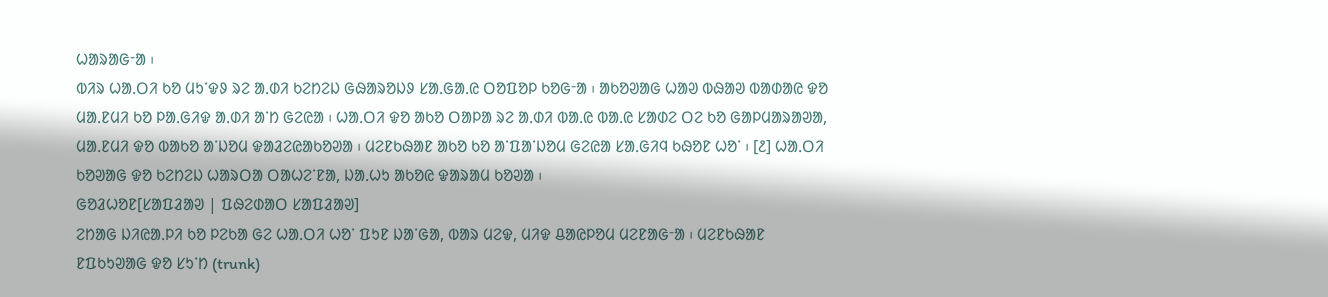ᱦᱟᱨᱟᱜᱼᱟ ᱾
ᱵᱤᱨ ᱦᱟᱹᱛᱤ ᱠᱚ ᱢᱩᱸᱫᱽ ᱨᱮ ᱟᱹᱰᱤ ᱠᱮᱴᱮᱡ ᱜᱷᱟᱨᱚᱡᱽ ᱥᱟᱹᱜᱟᱹᱭ ᱛᱚᱯᱚᱞ ᱠᱚᱜᱼᱟ ᱾ ᱟᱠᱚᱣᱟᱜ ᱦᱟᱣ ᱵᱷᱟᱣ ᱵᱟᱰᱟᱭ ᱫᱚ ᱢᱟᱹᱱᱢᱤ ᱠᱚ ᱞᱟᱹᱜᱤᱫ ᱟᱹᱰᱤ ᱟᱸᱴ ᱜᱮᱭᱟ ᱾ ᱦᱟᱹᱛᱤ ᱫᱚ ᱟᱠᱚ ᱛᱟᱞᱟ ᱨᱮ ᱟᱹᱰᱤ ᱵᱟᱹᱭ ᱵᱟᱹᱭ ᱥᱟᱰᱮ ᱛᱮ ᱠᱚ ᱜᱟᱞᱢᱟᱨᱟᱣᱟ, ᱢᱟᱹᱱᱢᱤ ᱫᱚ ᱵᱟᱠᱚ ᱟᱸᱡᱚᱢ ᱫᱟᱲᱮᱭᱟᱠᱚᱣᱟ ᱾ ᱢᱮᱱᱠᱷᱟᱱ ᱟᱠᱚ ᱠᱚ ᱟᱸᱯᱟᱸᱡᱚᱢ ᱜᱮᱭᱟ ᱥᱟᱹᱜᱤᱧ ᱠᱷᱚᱱ ᱦᱚᱸ ᱾ [᱒] ᱦᱟᱹᱛᱤ ᱠᱚᱣᱟᱜ ᱫᱚ ᱠᱮᱴᱮᱡ ᱦᱟᱨᱛᱟ ᱛᱟᱦᱮᱸᱱᱟ, ᱡᱟᱹᱦᱩ ᱟᱠᱚᱭ ᱫᱟᱨᱟᱢ ᱠᱚᱣᱟ ᱾
ᱜᱚᱲᱦᱚᱱ[ᱥᱟᱯᱲᱟᱣ | ᱯᱷᱮᱰᱟᱛ ᱥᱟᱯᱲᱟᱣ]
ᱮᱴᱟᱜ ᱡᱤᱭᱟᱹᱞᱤ ᱠᱚ ᱞᱮᱠᱟ ᱜᱮ ᱦᱟᱹᱛᱤ ᱦᱚᱸ ᱯᱩᱱ ᱡᱟᱸᱜᱟ, ᱵᱟᱨ ᱢᱮᱫ, ᱢᱤᱫ ᱪᱟᱭᱞᱚᱢ ᱢᱮᱱᱟᱜᱼᱟ ᱾ ᱢᱮᱱᱠᱷᱟᱱ ᱱᱯᱠᱩᱣᱟᱜ ᱫᱚ ᱥᱩᱸᱴ (trunk)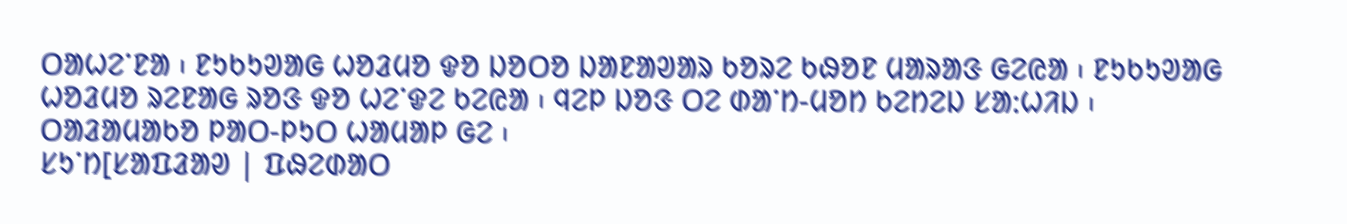ᱛᱟᱦᱮᱸᱱᱟ ᱾ ᱱᱩᱠᱩᱣᱟᱜ ᱦᱚᱲᱢᱚ ᱫᱚ ᱡᱚᱛᱚ ᱡᱟᱱᱟᱣᱟᱨ ᱠᱚᱨᱮ ᱠᱷᱚᱱ ᱢᱟᱨᱟᱝ ᱜᱮᱭᱟ ᱾ ᱱᱩᱠᱩᱣᱟᱜ ᱦᱚᱲᱢᱚ ᱨᱮᱱᱟᱜ ᱨᱚᱝ ᱫᱚ ᱦᱮᱸᱫᱮ ᱠᱮᱭᱟ ᱾ ᱧᱮᱞ ᱡᱚᱝ ᱛᱮ ᱰᱟᱸᱴ-ᱢᱚᱴ ᱠᱮᱴᱮᱡ ᱥᱟᱺᱦᱤᱡ ᱾ ᱛᱟᱲᱟᱢᱟᱠᱚ ᱞᱟᱛ-ᱞᱩᱛ ᱦᱟᱢᱟᱞ ᱜᱮ ᱾
ᱥᱩᱸᱴ[ᱥᱟᱯᱲᱟᱣ | ᱯᱷᱮᱰᱟᱛ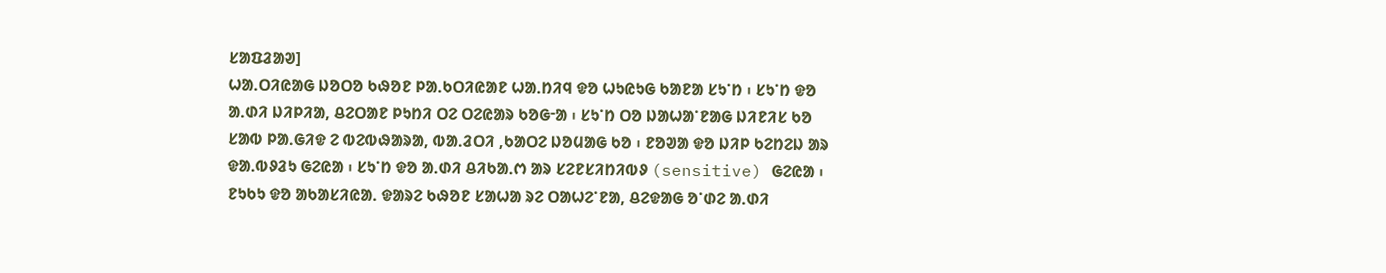ᱥᱟᱯᱲᱟᱣ]
ᱦᱟᱹᱛᱤᱭᱟᱜ ᱡᱚᱛᱚ ᱠᱷᱚᱱ ᱞᱟᱹᱠᱛᱤᱭᱟᱱ ᱦᱟᱹᱴᱤᱧ ᱫᱚ ᱦᱩᱭᱩᱜ ᱠᱟᱱᱟ ᱥᱩᱸᱴ ᱾ ᱥᱩᱸᱴ ᱫᱚ ᱟᱹᱰᱤ ᱡᱤᱞᱤᱟ, ᱪᱮᱛᱟᱱ ᱞᱩᱴᱤ ᱛᱮ ᱛᱮᱭᱟᱨ ᱠᱚᱜᱼᱟ ᱾ ᱥᱩᱸᱴ ᱛᱚ ᱡᱟᱦᱟᱸᱱᱟᱜ ᱡᱤᱱᱤᱥ ᱠᱚ ᱥᱟᱵ ᱞᱟᱹᱜᱤᱫ ᱮ ᱵᱮᱵᱷᱟᱨᱟ, ᱵᱟᱹᱲᱛᱤ ,ᱠᱟᱛᱮ ᱡᱚᱢᱟᱜ ᱠᱚ ᱾ ᱱᱚᱣᱟ ᱫᱚ ᱡᱤᱞ ᱠᱮᱴᱮᱡ ᱟᱨ ᱫᱟᱹᱵᱽᱲᱩ ᱜᱮᱭᱟ ᱾ ᱥᱩᱸᱴ ᱫᱚ ᱟᱹᱰᱤ ᱪᱤᱠᱟᱹᱬ ᱟᱨ ᱥᱮᱱᱥᱤᱴᱤᱵᱽ (sensitive) ᱜᱮᱭᱟ ᱾ ᱱᱩᱠᱩ ᱫᱚ ᱟᱠᱟᱥᱤᱭᱟᱹ ᱫᱟᱨᱮ ᱠᱷᱚᱱ ᱥᱟᱦᱟ ᱨᱮ ᱛᱟᱦᱮᱸᱱᱟ, ᱪᱮᱫᱟᱜ ᱚᱸᱰᱮ ᱟᱹᱰᱤ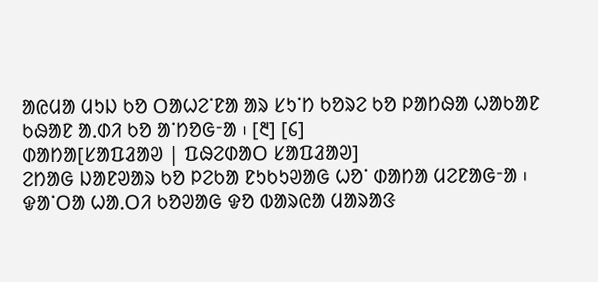ᱟᱭᱢᱟ ᱢᱩᱡ ᱠᱚ ᱛᱟᱦᱮᱸᱱᱟ ᱟᱨ ᱥᱩᱸᱴ ᱠᱚᱨᱮ ᱠᱚ ᱞᱟᱴᱷᱟ ᱦᱟᱠᱟᱱ ᱠᱷᱟᱱ ᱟᱹᱰᱤ ᱠᱚ ᱟᱸᱴᱚᱜᱼᱟ ᱾ [᱓] [᱔]
ᱰᱟᱴᱟ[ᱥᱟᱯᱲᱟᱣ | ᱯᱷᱮᱰᱟᱛ ᱥᱟᱯᱲᱟᱣ]
ᱮᱴᱟᱜ ᱡᱟᱱᱣᱟᱨ ᱠᱚ ᱞᱮᱠᱟ ᱱᱩᱠᱩᱣᱟᱜ ᱦᱚᱸ ᱰᱟᱴᱟ ᱢᱮᱱᱟᱜᱼᱟ ᱾ ᱫᱟᱸᱛᱟ ᱦᱟᱹᱛᱤ ᱠᱚᱣᱟᱜ ᱫᱚ ᱵᱟᱨᱭᱟ ᱢᱟᱨᱟᱝ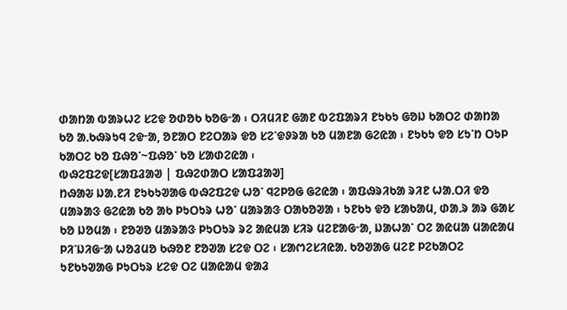ᱰᱟᱴᱟ ᱵᱟᱨᱦᱮ ᱥᱮᱫ ᱚᱰᱚᱠ ᱠᱚᱜᱼᱟ ᱾ ᱛᱤᱢᱤᱱ ᱜᱟᱱ ᱵᱮᱯᱟᱨᱤ ᱱᱩᱠᱩ ᱜᱚᱡ ᱠᱟᱛᱮ ᱰᱟᱴᱟ ᱠᱚ ᱟᱹᱠᱷᱨᱩᱧ ᱮᱫᱼᱟ, ᱚᱱᱟᱛ ᱱᱮᱛᱟᱨ ᱫᱚ ᱥᱮᱸᱫᱽᱨᱟ ᱠᱚ ᱢᱟᱱᱟ ᱜᱮᱭᱟ ᱾ ᱱᱩᱠᱩ ᱫᱚ ᱥᱩᱸᱴ ᱛᱩᱞ ᱠᱟᱛᱮ ᱠᱚ ᱯᱷᱚᱸ~ᱯᱷᱚᱸ ᱠᱚ ᱥᱟᱰᱮᱭᱟ ᱾
ᱵᱷᱮᱯᱮᱫ[ᱥᱟᱯᱲᱟᱣ | ᱯᱷᱮᱰᱟᱛ ᱥᱟᱯᱲᱟᱣ]
ᱴᱷᱟᱶ ᱡᱟᱹᱱᱤ ᱱᱩᱠᱩᱣᱟᱜ ᱵᱷᱮᱯᱮᱫ ᱦᱚᱸ ᱧᱮᱞᱚᱜ ᱜᱮᱭᱟ ᱾ ᱟᱯᱷᱨᱤᱠᱟ ᱨᱤᱱ ᱦᱟᱹᱛᱤ ᱫᱚ ᱢᱟᱨᱟᱝ ᱜᱮᱭᱟ ᱠᱚ ᱟᱠ ᱞᱩᱛᱩᱨ ᱦᱚᱸ ᱢᱟᱨᱟᱝ ᱛᱟᱠᱚᱣᱟ ᱾ ᱩᱱᱠᱩ ᱫᱚ ᱥᱟᱠᱟᱢ, ᱰᱟᱹᱨ ᱟᱨ ᱜᱟᱥ ᱠᱚ ᱡᱚᱢᱟ ᱾ ᱱᱚᱣᱚ ᱢᱟᱨᱟᱝ ᱞᱩᱛᱩᱨ ᱨᱮ ᱟᱭᱢᱟ ᱥᱤᱨ ᱢᱮᱱᱟᱜᱼᱟ, ᱡᱟᱦᱟᱸ ᱛᱮ ᱟᱭᱢᱟ ᱢᱟᱭᱟᱢ ᱞᱤᱸᱡᱤᱜᱼᱟ ᱦᱚᱲᱢᱚ ᱠᱷᱚᱱ ᱱᱚᱣᱟ ᱥᱮᱫ ᱛᱮ ᱾ ᱥᱟᱬᱮᱥᱤᱭᱟᱹ ᱠᱚᱣᱟᱜ ᱢᱮᱱ ᱞᱮᱠᱟᱛᱮ ᱩᱱᱠᱩᱣᱟᱜ ᱞᱩᱛᱩᱨ ᱥᱮᱫ ᱛᱮ ᱢᱟᱭᱟᱢ ᱫᱟᱲ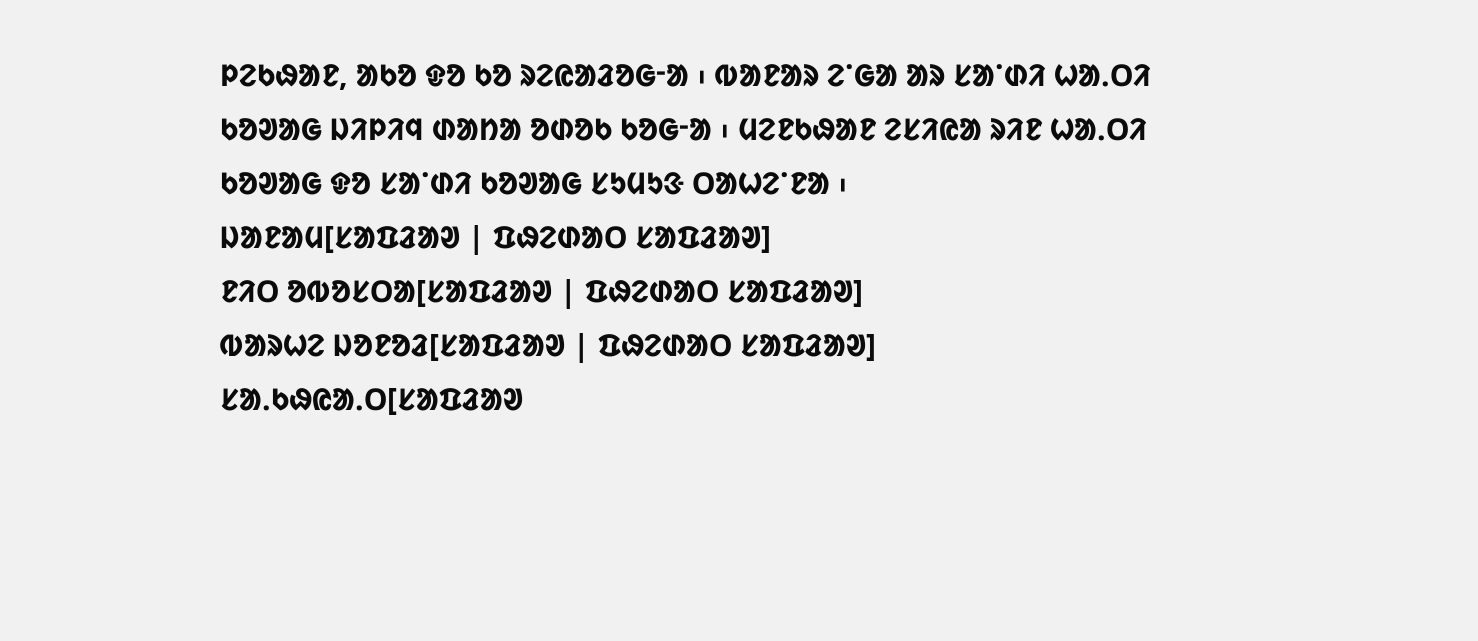ᱞᱮᱠᱷᱟᱱ, ᱟᱠᱚ ᱫᱚ ᱠᱚ ᱨᱮᱭᱟᱲᱚᱜᱼᱟ ᱾ ᱵᱟᱱᱟᱨ ᱮᱸᱜᱟ ᱟᱨ ᱥᱟᱸᱰᱤ ᱦᱟᱹᱛᱤ ᱠᱚᱣᱟᱜ ᱡᱤᱞᱤᱧ ᱰᱟᱴᱟ ᱚᱰᱚᱠ ᱠᱚᱜᱼᱟ ᱾ ᱢᱮᱱᱠᱷᱟᱱ ᱮᱥᱤᱭᱟ ᱨᱤᱱ ᱦᱟᱹᱛᱤ ᱠᱚᱣᱟᱜ ᱫᱚ ᱥᱟᱸᱰᱤ ᱠᱚᱣᱟᱜ ᱥᱩᱢᱩᱝ ᱛᱟᱦᱮᱸᱱᱟ ᱾
ᱡᱟᱱᱟᱢ[ᱥᱟᱯᱲᱟᱣ | ᱯᱷᱮᱰᱟᱛ ᱥᱟᱯᱲᱟᱣ]
ᱱᱤᱛ ᱚᱵᱚᱥᱛᱟ[ᱥᱟᱯᱲᱟᱣ | ᱯᱷᱮᱰᱟᱛ ᱥᱟᱯᱲᱟᱣ]
ᱵᱟᱨᱦᱮ ᱡᱚᱱᱚᱲ[ᱥᱟᱯᱲᱟᱣ | ᱯᱷᱮᱰᱟᱛ ᱥᱟᱯᱲᱟᱣ]
ᱥᱟᱹᱠᱷᱭᱟᱹᱛ[ᱥᱟᱯᱲᱟᱣ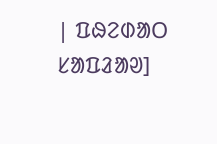| ᱯᱷᱮᱰᱟᱛ ᱥᱟᱯᱲᱟᱣ]